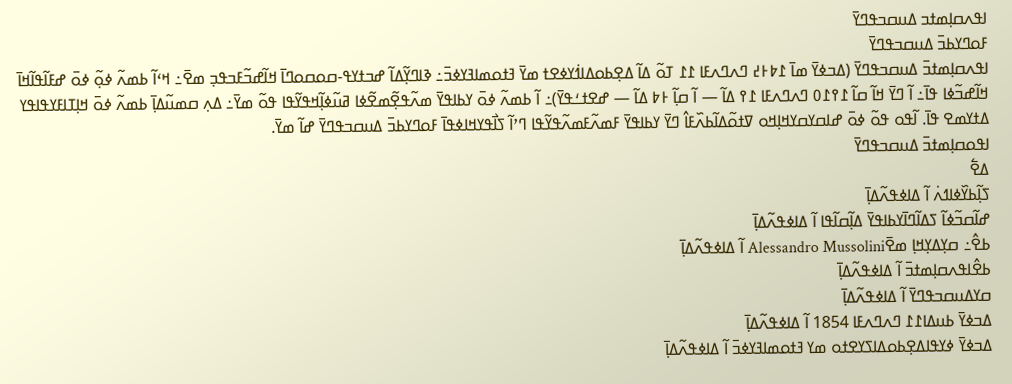ߊߟߍߛߊ߲ߘߙߏ ߡߎߛߏߟߣߌ߫
ߓߋߣߌߕߏ߫ ߡߎߛߏߟߣߌ߫
ߊߟߍߛߊ߲ߘߙߏ߫ ߡߎߛߏߟߣߌ߫ (ߡߏߦߌ߫ ߘߊ߫ ߁߈߅߄ ߣߍߣߍߓߊ ߁߁ ߠߋ߬ ߡߊ߬ ߡߐ߲ߕߋߡߊߗ߭ߌߦߐߙ ߘߌ߫ ߔߙߋߘߊߔߌߦߏ߫߸ ߢߊߣߌ߲߬ߡߊ߬ ߝߏߙߌߟ-ߛߋߛߋߣߊ߫ ߞߊ߬ߝߏ߬ߓߏߟߏ߲ ߘߐ߫߸ ߞߵߊ߬ ߕߘߍ߬ ߦߋ߲߬ ߦߋ߫ ߝߓߊ߬ߟߊ߬ߞߊ߫ ߞߊ߬ߝߏ߬ߦߊ ߟߊ߫߸ ߊ߬ ߣߌ߫ ߞߊ߬ ߛߊ߬ ߁߉߁߀ ߣߍߣߍߓߊ ߁߉ ߡߊ߬ — ߊ߬ ߛߊ߲߬ ߅߈ ߡߊ߬ — ߝߐߙߑߟߌ߫)߸ ߊ߬ ߕߘߍ߬ ߦߋ߫ ߌߕߊߟߌ߫ ߘߍ߬ߟߐ߲߬ߘߐ߬ߦߊ ߥߎ߬ߦߊ߲߬ߞߟߌ߬ߟߊ ߟߋ߬ ߘߌ߫߸ ߡߍ߲ ߛߘߎ߬ߡߊ߲߫ ߕߘߍ߬ ߦߋ߫ ߞߊ߲ߠߊߓߌߟߊߟߌ ߡߙߌߘߐ ߟߊ߫. ߊ߬ߟߋ ߟߋ߬ ߦߋ߫ ߝߊߛߌߛߌߞߊ߲ߞߋ ߜߙߋ߬ߡߊ߬ߕߍ߰ߓߊ߮ ߣߌ߫ ߌߕߊߟߌ߫ ߓߘߍ߬ߓߘߍ߬ߟߌ߬ߟߊ ߣߴߊ߬ ߖߊ߯ߟߌߞߊߦߟߊ߫ ߓߋߣߌߕߏ߫ ߡߎߛߏߟߣߌ߫ ߝߊ߬ ߘߌ߫.
ߊߟߋߛߊ߲ߘߙߏ߫ ߡߎߛߏߟߣߌ߫
ߡߐ߱
ߖߊ߲߬ߕߌ߰ߦߊߗߍ߭ ߊ߬ ߡߊߦߟߍ߬ߡߊ߲߫
ߝߊ߬ߛߏ߬ߦߊ߬ ߖߡߊ߬ߣߊ߫ߌߕߊߟߌ߫ ߡߊ߲߬ߛߊ߬ߟߊ ߊ߬ ߡߊߦߟߍ߬ߡߊ߲߫
ߕߐ߮߸ ߛߌ߲ߡߌ߲ߞߊ߲ ߘߐ߫Alessandro Mussolini ߊ߬ ߡߊߦߟߍ߬ߡߊ߲߫
ߕߐ߮ߊߟߍߛߊ߲ߘߙߏ߫ ߊ߬ ߡߊߦߟߍ߬ߡߊ߲߫
ߛߌߡߎߛߏߟߣߌ߫ ߊ߬ ߡߊߦߟߍ߬ߡߊ߲߫
ߡߏߦߌ߫ ߕߎߡߊ߁߁ ߣߍߣߍߓߊ 1854 ߊ߬ ߡߊߦߟߍ߬ߡߊ߲߫
ߡߏߦߌ߫ ߦߌߟߊߡߐ߲ߕߋߡߊߖߌߐߙߋ ߘߌ ߔߙߋߘߊߔߌߦߏ߫ ߊ߬ ߡߊߦߟߍ߬ߡߊ߲߫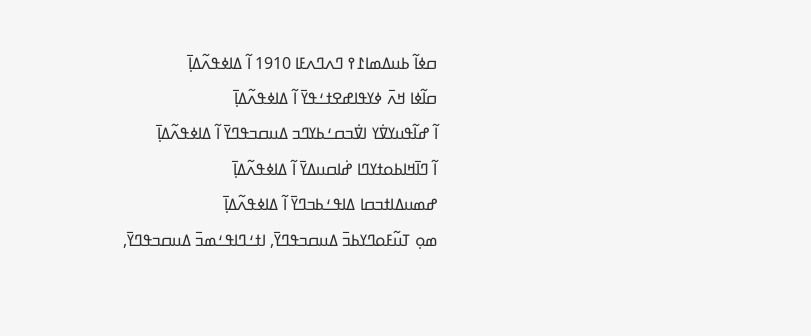ߛߦߊ߬ ߕߎߡߘߊ߁߉ ߣߍߣߍߓߊ 1910 ߊ߬ ߡߊߦߟߍ߬ߡߊ߲߫
ߛߊ߬ߦߊ ߞߍ߫ ߦߌߟߊߝߐߙߑߟߌ߫ ߊ߬ ߡߊߦߟߍ߬ߡߊ߲߫
ߊ߬ ߝߊ߬ߟߎߌߜ߭ߌ ߊߜ߭ߏߛߑߕߌߣߏ ߡߎߛߏߟߣߌ߫ ߊ߬ ߡߊߦߟߍ߬ߡߊ߲߫
ߊ߬ ߣߊ߫ߞߊߕߋߙߌߣߊ ߝ߭ߊߛߎߡߌ߫ ߊ߬ ߡߊߦߟߍ߬ߡߊ߲߫
ߝߘߎߡߊߙߏߛߊ ߡߊߟߑߕߏߣߌ߫ ߊ߬ ߡߊߦߟߍ߬ߡߊ߲߫
ߘߋ߲ ߠߎ߬ߓߋߣߌߕߏ߫ ߡߎߛߏߟߣߌ߫, ߊߙߑߣߊߟߑߘߏ߫ ߡߎߛߏߟߣߌ߫,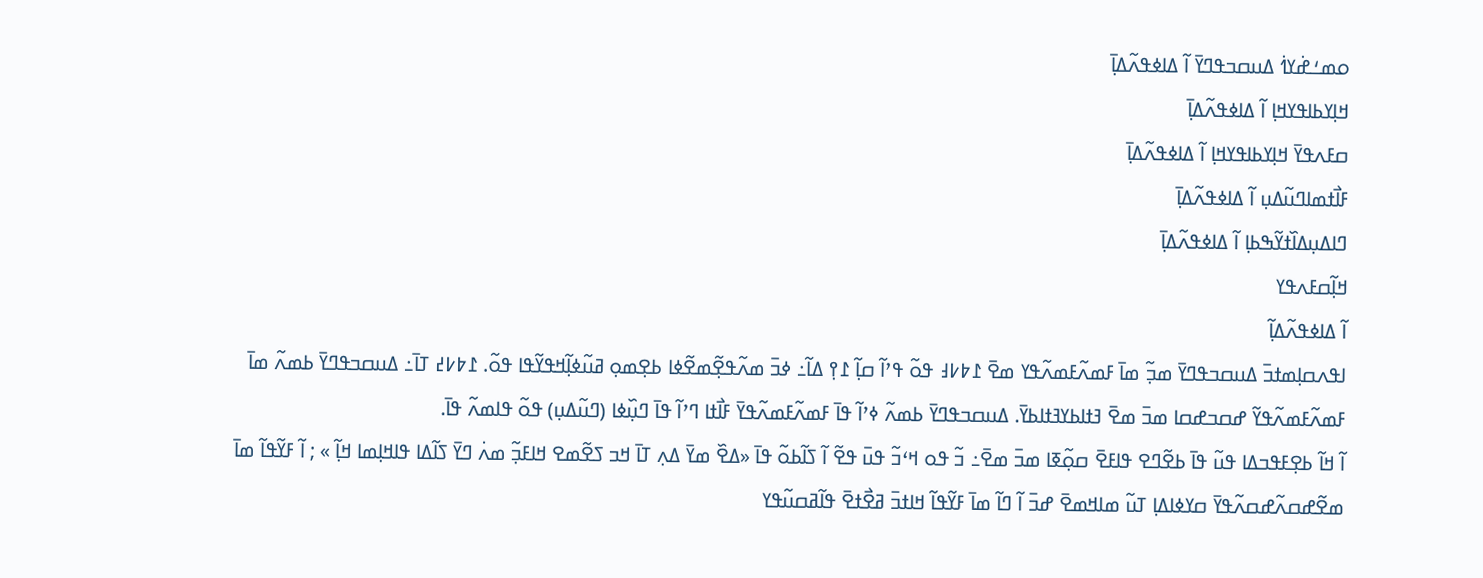ߋߘߑߝ߭ߌߗ߭ ߡߎߛߏߟߣߌ߫ ߊ߬ ߡߊߦߟߍ߬ߡߊ߲߫
ߞߊ߲ߌߕߊߟߌߞߊ߲ ߊ߬ ߡߊߦߟߍ߬ߡߊ߲߫
ߛߓߍߟߌ߫ ߞߊ߲ߌߕߊߟߌߞߊ߲ ߊ߬ ߡߊߦߟߍ߬ߡߊ߲߫
ߓߊ߯ߙߘߊߣߎ߬ߡߎ߲ ߊ߬ ߡߊߦߟߍ߬ߡߊ߲߫
ߣߊߡߎ߲ߡߊ߰ߙߌ߬ߒߕߊ߲ ߊ߬ ߡߊߦߟߍ߬ߡߊ߲߫
ߞߊ߲߬ߛߓߍߟߌ
ߊ߬ ߡߊߦߟߍ߬ߡߊ߲߬
ߊߟߍߛߊ߲ߘߙߏ߫ ߡߎߛߏߟߣߌ߫ ߘߏ߲߬ ߘߊ߫ ߓߘߍ߬ߓߘߍ߬ߟߌ ߘߐ߫ ߁߈߇߃ ߟߋ߬ ߟߴߊ߬ ߛߊ߲߬ ߁߉߲ ߡߊ߬߸ ߦߏ߫ ߘߍ߬ߟߐ߲߬ߘߐ߬ߦߊ ߕߐ߲ߘߋ߲ ߥߎ߬ߦߊ߲߬ߞߟߌ߬ߟߊ ߟߋ߬. ߁߈߇߄ ߠߊ߫߸ ߡߎߛߏߟߣߌ߫ ߕߘߍ߬ ߘߊ߫ ߓߘߍ߬ߓߘߍ߬ߟߌ߬ ߝߛߏߝߛߊ ߘߏ߫ ߘߐ߫ ߔߙߊߕߌߔߙߊߕߌ߫. ߡߎߛߏߟߣߌ߫ ߕߘߍ߬ ߦߴߊ߬ ߟߊ߫ ߓߘߍ߬ߓߘߍ߬ߟߌ߫ ߓߊ߯ߙߊ ߣߴߊ߬ ߟߊ߫ ߣߎ߲߰ߦߊ (ߣߎ߬ߡߎ߲) ߟߋ߬ ߟߊߘߍ߬ ߟߊ߫.
ߊ߬ ߞߊ߬ ߕߐ߲ߓߟߏߡߊ ߟߎ߬ ߟߊ߫ ߕߐ߬ߣߐ ߟߊߓߐ߫ ߛߋ߲߬ߧߊ ߘߏ߫ ߘߐ߫߸ ߏ߬ ߟߋ ߞߵߏ߬ ߟߎ߫ ߟߐ߬ ߊ߬ ߖߊ߬ߕߋ߬ ߟߊ߫ «ߡߐ߰ ߘߌ߫ ߡߍ߲ ߠߊ߫ ߞߏ ߖߐ߬ߘߐ ߞߊߓߏ߲߬ ߘߍ߭ ߣߌ߫ ߖߊ߬ߡߊ ߟߊߞߊ߲ߘߊ ߞߊ߲߬ » ; ߊ߬ ߓߌ߬ߟߊ߬ ߘߊ߫ ߘߐ߬ߝߛߍ߬ߝߛߍ߬ߟߌ߫ ߛߌߦߊߡߊ߲ ߠߎ߬ ߘߊߞߘߐ߫ ߝߏ߫ ߊ߬ ߣߊ߬ ߘߊ߫ ߓߌ߬ߟߊ߬ ߞߊߙߏ߫ ߥߐ߯ߙߐ߫ ߟߊ߬ߥߛߎ߬ߟߌ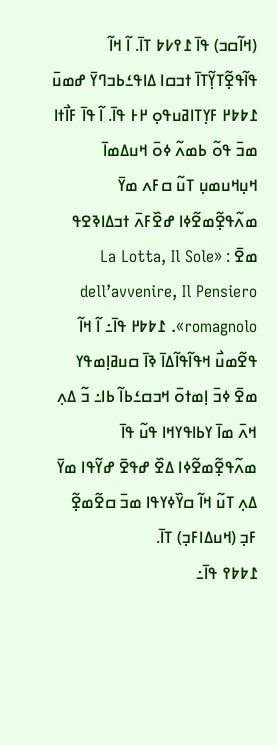(ߞߊ߬ߛߏ) ߟߊ߫ ߁߉߇߈ ߠߊ߫. ߊ߬ ߞߊ߬ ߟߊ߬ߟߐ߲߬ߠߌ߲߬ߠߊ߫ ߙߏߛߊ ߡߊߟߑߕߏߣߌ߫ ߝߘߎ߫ ߁߈߈߂ ߓߌ߲ߠߊߥߎߟߋ߲ ߂߅ ߟߊ߫. ߊ߬ ߟߊ߫ ߓߊ߯ߙߊ ߘߏ߫ ߟߋ߬ ߕߘߍ߬ ߦߋ߫ ߞߎߡߘߊ߫ ߞߎ߲ߞߎߘߎ߲ ߠߎ߬ ߛߓߍ ߘߌ߫ ߘߍ߬ߟߐ߲߬ߘߐ߬ߦߊ ߝߐ߰ߓߍ߫ ߙߏߡߊߢߐߟ ߘߐ߫ : «La Lotta, Il Sole dell’avvenire, Il Pensiero romagnolo». ߁߈߈߂ ߟߊ߫߸ ߊ߬ ߞߊ߬ ߟߐ߬ߘߎ߯ ߞߟߊ߬ߟߊ߬ߡߊ߫ ߢߊ߫ ߛߎߥߊ߲ߘߟߌ ߘߐ߫ ߦߏ߫ ߊ߲ߘߙߋ߫ ߞߏߛߑߕߊ߬ ߕߊ߸ ߏ߬ ߡߍ߲ ߞߍ߫ ߘߊ߫ ߌߕߊߟߌߞߊ ߟߎ߬ ߟߊ߫ ߘߍ߬ߟߐ߲߬ߘߐ߬ߦߊ ߡߐ߰ ߝߟߐ߫ ߝߌ߬ߟߊ ߘߌ߫ ߡߍ߲ ߠߎ߬ ߞߊ߬ ߛߌ߰ߦߌߟߊ ߘߏ߫ ߛߐ߬ߘߐ߲߬ ߓߏ߲ (ߞߎߡߊߓߏ߲) ߠߊ߫.
߁߈߈߉ ߟߊ߫߸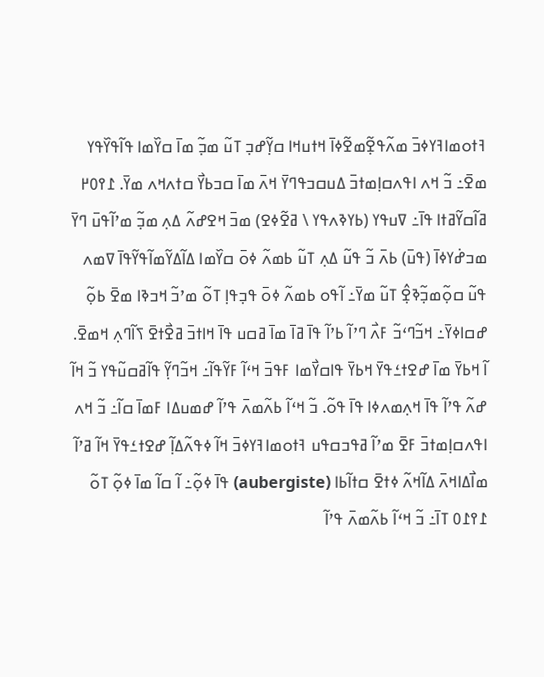ߔߙߋߘߊߔߌߦߏ߫ ߘߍ߬ߟߐ߲߬ߘߐ߬ߦߊ߫ ߞߙߎߞߊ ߛߌ߲߬ߝߏ߲ ߠߎ߬ ߘߏ߲߬ ߘߊ߫ ߛߌ߰ߘߊ ߟߊ߬ߟߌ߰ߟߌ ߘߐ߫߸ ߏ߬ ߞߍ ߊߟߍߛߊ߲ߘߙߏ߫ ߡߎߛߏߟߣߌ߫ ߞߍ߫ ߘߊ߫ ߛߏߕߌ߯ ߛߙߍߞߍ ߘߌ߫. ߁߉߀߂ ߥߊ߬ߛߌ߬ߥߙߊ ߟߊ߫߸ ߜߎߟߌ (ߕߌߢߍߟߌ \ ߥߐ߬ߦߐ) ߘߏ߫ ߞߐߝߍ߬ ߡߍ߲ ߘߏ߲߬ ߘߴߊ߬ߟߎ߫ ߣߌ߫ ߘߏߝ߭ߌߦߊ߫ (ߟߎ߫) ߕߍ߫ ߏ߬ ߟߎ߬ ߡߍ߲ ߠߎ߬ ߕߘߍ߬ ߦߋ߫ ߛߌ߰ߘߊ ߡߊ߬ߡߌ߬ߘߊ߬ߟߌ߬ߟߊ߫ ߜߘߍ ߟߎ߬ ߛߋ߲߬ߘߏ߲߬ߢߐ߲߮ ߠߎ߬ ߘߌ߫߸ ߊ߬ߟߋ ߕߘߍ߬ ߦߋ߫ ߟߏ߲ߟߊ߲ ߠߋ߬ ߘߴߏ߬ ߞߏߢߊ ߘߐ߫ ߕߋ߲߬ ߝߛߊߦߌ߫߸ ߞߏ߬ߣߵߏ߬ ߓߍ߯ ߣߴߊ߬ ߕߴߊ߬ ߟߊ߫ ߥߊ߫ ߘߊ߫ ߥߛߎ ߟߊ߫ ߞߊߙߏ߫ ߥߐ߯ߙߐ߫ ߖߊ߬ߣߍ߲ ߞߘߐ߫. ߊ߬ ߞߕߌ߫ ߘߊ߫ ߝߐߙߑߟߌ߫ ߞߕߌ߫ ߟߊߛߌ߯ߘߊ ߓߟߏ߫ ߞߵߊ߬ ߓߌ߬ߟߊ߬߸ ߞߏ߬ߣߌ߲߬ ߟߊ߬ߥߛߎ߬ߟߌ ߏ߬ ߞߊ߬ ߝߍ߬ ߟߴߊ߬ ߟߊ߫ ߞߍ߲ߘߍߦߊ ߟߊ߫ ߟߋ߬. ߏ߬ ߞߵߊ߬ ߕߍ߬ߘߍ߫ ߟߴߊ߬ ߝߘߎߡߊ ߓߘߊ߫ ߛߊ߬߸ ߏ߬ ߞߍ ߊߟߍߛߊ߲ߘߙߏ߫ ߓߐ߫ ߘߴߊ߬ ߥߟߏߛߟߎ ߔߙߋߘߊߔߌߦߏ߫ ߞߊ߬ ߦߟߍ߬ߡߊ߲߬ ߝߐߙߑߟߌ߫ ߞߊ߬ ߥߴߊ߬ ߘߊ߯ߡߊߞߍ߫ ߡߊ߬ߞߍ߬ ߦߙߐ߫ ߛߙߊ߬ߕߊ (aubergiste) ߟߊ߫ ߦߋ߲߬߸ ߊ߬ ߛߊ߬ ߘߊ߫ ߦߋ߲߬ ߠߋ߬ ߁߉߁߀ ߠߊ߫߸ ߏ߬ ߞߵߊ߬ ߕߍ߬ߘߍ߫ ߟߴߊ߬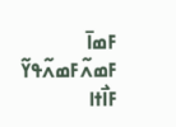ߓߘߊ߫ ߓߘߍ߬ߓߘߍ߬ߟߌ߬ ߓߊ߯ߙߊ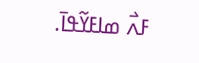ߓߍ߯ ߘߊߓߌ߬ߟߊ߫.